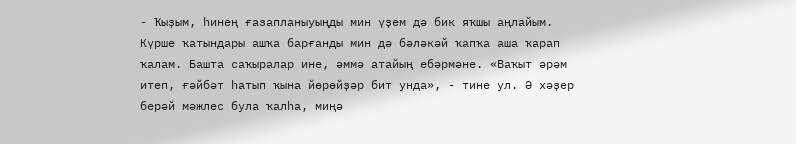- Ҡыҙым, һинең ғазапланыуыңды мин үҙем дә бик яҡшы аңлайым. Күрше ҡатындары ашҡа барғанды мин дә бәләкәй ҡапҡа аша ҡарап ҡалам. Башта саҡыралар ине, әммә атайың ебәрмәне. «Ваҡыт әрәм итеп, ғәйбәт һатып ҡына йөрөйҙәр бит унда», - тине ул. Ә хәҙер берәй мәжлес була ҡалһа, миңә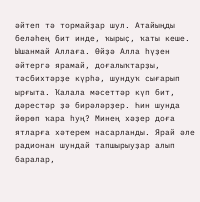әйтеп тә тормайҙар шул. Атайыңды беләһең бит инде, ҡырыҫ, ҡаты кеше. Ышанмай Аллаға. Өйҙә Алла һүҙен әйтергә ярамай, доғалыҡтарҙы, тәсбихтәрҙе күрһә, шундуҡ сығарып ырғыта. Ҡалала мәсеттәр күп бит, дәрестәр ҙә бирәләрҙер. Һин шунда йөрөп ҡара һуң? Минең хәҙер доға ятларға хәтерем насарланды. Ярай әле радионан шундай тапшырыуҙар алып баралар,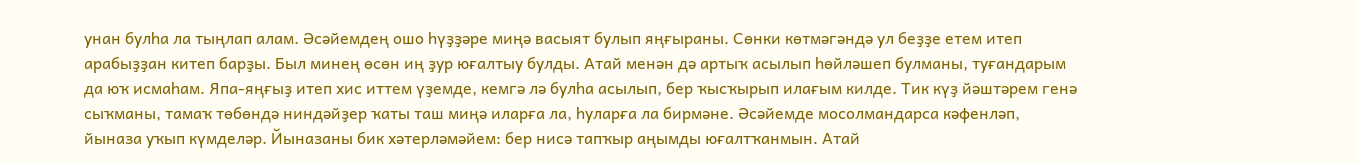унан булһа ла тыңлап алам. Әсәйемдең ошо һүҙҙәре миңә васыят булып яңғыраны. Сөнки көтмәгәндә ул беҙҙе етем итеп арабыҙҙан китеп барҙы. Был минең өсөн иң ҙур юғалтыу булды. Атай менән дә артыҡ асылып һөйләшеп булманы, туғандарым да юҡ исмаһам. Япа-яңғыҙ итеп хис иттем үҙемде, кемгә лә булһа асылып, бер ҡысҡырып илағым килде. Тик күҙ йәштәрем генә сыҡманы, тамаҡ төбөндә ниндәйҙер ҡаты таш миңә иларға ла, һуларға ла бирмәне. Әсәйемде мосолмандарса кәфенләп, йыназа уҡып күмделәр. Йыназаны бик хәтерләмәйем: бер нисә тапҡыр аңымды юғалтҡанмын. Атай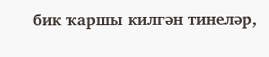бик ҡаршы килгән тинеләр,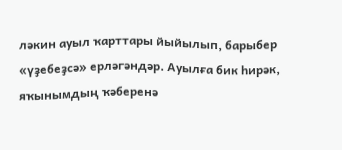ләкин ауыл ҡарттары йыйылып, барыбер «үҙебеҙсә» ерләгәндәр. Ауылға бик һирәк, яҡынымдың ҡәберенә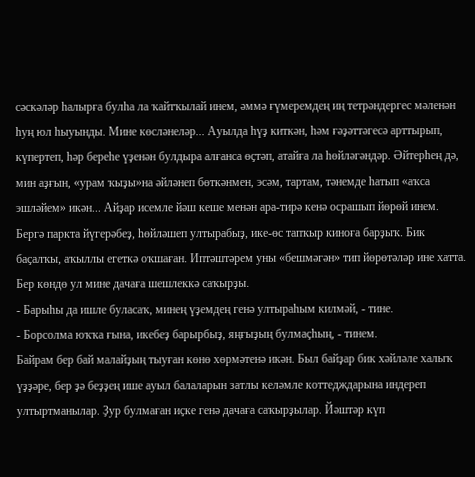сәскәләр һалырға булһа ла ҡайтҡылай инем, әммә ғүмеремдең иң тетрәндергес мәленән һуң юл һыуынды. Мине көсләнеләр... Ауылда һүҙ киткән, һәм ғәҙәттәгесә арттырып, күпертеп, һәр береһе үҙенән булдыра алғанса өҫтәп, атайға ла һөйләгәндәр. Әйтерһең дә, мин аҙғын, «урам ҡыҙы»на әйләнеп бөткәнмен, эсәм, тартам, тәнемде һатып «аҡса эшләйем» икән... Айҙар исемле йәш кеше менән ара-тирә кенә осрашып йөрөй инем. Бергә паркта йүгерәбеҙ, һөйләшеп ултырабыҙ, ике-өс тапҡыр киноға барҙыҡ. Бик баҫалҡы, аҡыллы егеткә оҡшаған. Иптәштәрем уны «бешмәгән» тип йөрөтәләр ине хатта. Бер көндө ул мине дачаға шешлеккә саҡырҙы.
- Барыһы да ишле буласаҡ, минең үҙемдең генә ултыраһым килмәй, - тине.
- Борсолма юҡҡа ғына, икебеҙ барырбыҙ, яңғыҙың булмаҫһың, - тинем.
Байрам бер бай малайҙың тыуған көнө хөрмәтенә икән. Был байҙар бик хәйләле халыҡ үҙҙәре, бер ҙә беҙҙең ише ауыл балаларын затлы келәмле коттедждарына индереп ултыртманылар. Ҙур булмаған иҫке генә дачаға саҡырҙылар. Йәштәр күп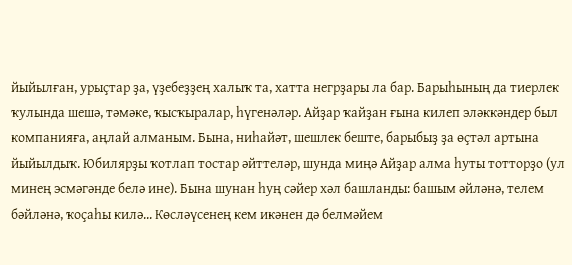йыйылған, урыҫтар ҙа, үҙебеҙҙең халыҡ та, хатта негрҙары ла бар. Барыһының да тиерлек ҡулында шешә, тәмәке, ҡысҡыралар, һүгенәләр. Айҙар ҡайҙан ғына килеп эләккәндер был компанияға, аңлай алманым. Бына, ниһайәт, шешлек беште, барыбыҙ ҙа өҫтәл артына йыйылдыҡ. Юбилярҙы ҡотлап тостар әйттеләр, шунда миңә Айҙар алма һуты тотторҙо (ул минең эсмәгәнде белә ине). Бына шунан һуң сәйер хәл башланды: башым әйләнә, телем бәйләнә, ҡоҫаһы килә... Көсләүсенең кем икәнен дә белмәйем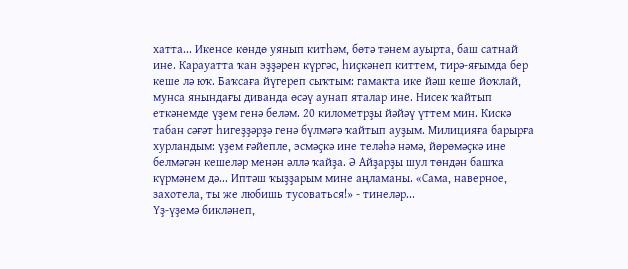хатта... Икенсе көндө уянып китһәм, бөтә тәнем ауырта, баш сатнай ине. Карауатта ҡан эҙҙәрен күргәс, һиҫкәнеп киттем, тирә-яғымда бер кеше лә юҡ. Баҡсаға йүгереп сыҡтым: гамакта ике йәш кеше йоҡлай, мунса янындағы диванда өсәү аунап яталар ине. Нисек ҡайтып еткәнемде үҙем генә беләм. 20 километрҙы йәйәү үттем мин. Кискә табан сәғәт һигеҙҙәрҙә генә бүлмәгә ҡайтып ауҙым. Милицияға барырға хурландым: үҙем ғәйепле, эсмәҫкә ине теләһә нәмә, йөрөмәҫкә ине белмәгән кешеләр менән әллә ҡайҙа. Ә Айҙарҙы шул төндән башҡа күрмәнем дә... Иптәш ҡыҙҙарым мине аңламаны. «Сама, наверное, захотела, ты же любишь тусоваться!» - тинеләр...
Үҙ-үҙемә бикләнеп,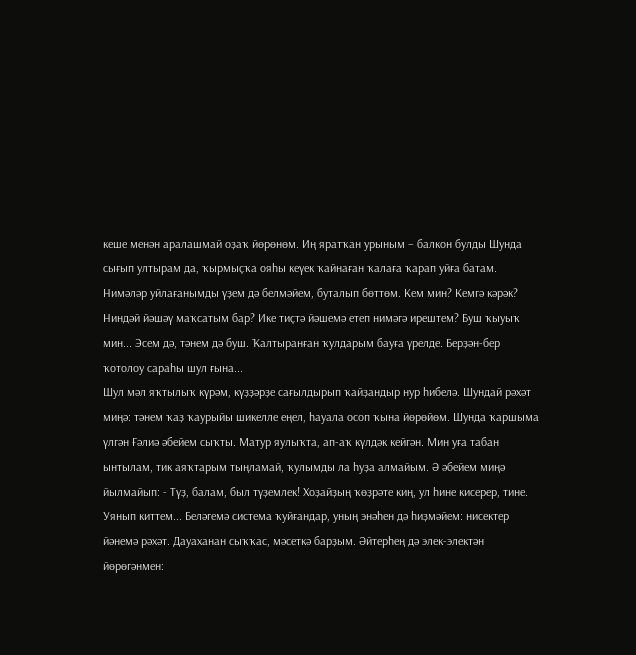кеше менән аралашмай оҙаҡ йөрөнөм. Иң яратҡан урыным – балкон булды Шунда сығып ултырам да, ҡырмыҫҡа ояһы кеүек ҡайнаған ҡалаға ҡарап уйға батам. Нимәләр уйлағанымды үҙем дә белмәйем, буталып бөттөм. Кем мин? Кемгә кәрәк? Ниндәй йәшәү маҡсатым бар? Ике тиҫтә йәшемә етеп нимәгә ирештем? Буш ҡыуыҡ мин... Эсем дә, тәнем дә буш. Ҡалтыранған ҡулдарым бауға үрелде. Берҙән-бер ҡотолоу сараһы шул ғына...
Шул мәл яҡтылыҡ күрәм, күҙҙәрҙе сағылдырып ҡайҙандыр нур һибелә. Шундай рәхәт миңә: тәнем ҡаҙ ҡаурыйы шикелле еңел, һауала осоп ҡына йөрөйөм. Шунда ҡаршыма үлгән Ғәлиә әбейем сыҡты. Матур яулыҡта, ап-аҡ күлдәк кейгән. Мин уға табан ынтылам, тик аяҡтарым тыңламай, ҡулымды ла һуҙа алмайым. Ә әбейем миңә йылмайып: - Түҙ, балам, был түҙемлек! Хоҙайҙың ҡөҙрәте киң, ул һине кисерер, тине. Уянып киттем... Беләгемә система ҡуйғандар, уның энәһен дә һиҙмәйем: нисектер йәнемә рәхәт. Дауаханан сыҡҡас, мәсеткә барҙым. Әйтерһең дә элек-электән йөрөгәнмен: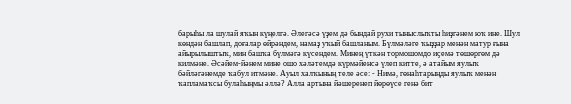барыһы ла шулай яҡын күңелгә. Әлегәсә үҙем дә бындай рухи тыныслыҡты һиҙгәнем юҡ ине. Шул көндән башлап, доғалар өйрәндем, намаҙ уҡый башланым. Бүлмәләге ҡыҙҙар менән матур ғына айырылыштыҡ, мин башҡа бүлмәгә күсендем. Минең үткән тормошомдо иҫемә төшөргөм дә килмәне. Әсәйем-йәнем мине ошо хәләтемдә күрмәйенсә үлеп китте, ә атайым яулыҡ бәйләгәнемде ҡабул итмәне. Ауыл халҡының теле әсе: - Нимә, гөнаһтарыңды яулыҡ менән ҡапламаҡсы булаһыңмы әллә? Алла артына йәшеренеп йөрөүсе генә бит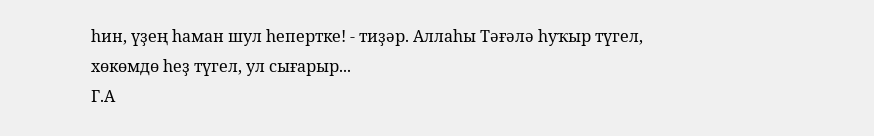һин, үҙең һаман шул һепертке! - тиҙәр. Аллаһы Тәғәлә һуҡыр түгел, хөкөмдө һеҙ түгел, ул сығарыр...
Г.А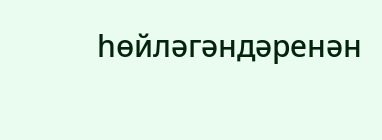һөйләгәндәренән